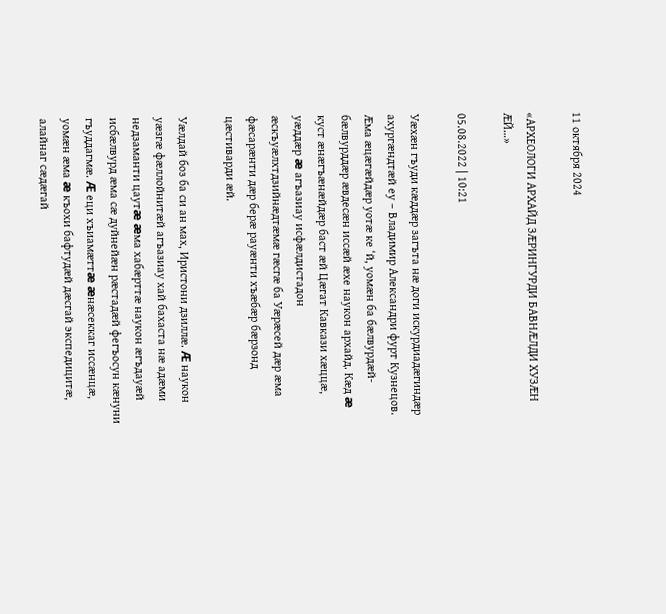11 октября 2024

«АРХЕОЛОГИ АРХАЙД ЗӔРИНГУРДИ БАВНӔЛДИ ХУЗӔН ӔЙ…»

05.08.2022 | 10:21

Уæхæн гъуди кæддæр загъта нæ доги искурдиадæгиндæр ахургæндтæй еу – Владимир Александри фурт Кузнецов. Æма æцæгæйдæр уотæ ке ‘й, уомæн ба бæлвурдæй-бæлвурддæр æвдесæн иссæй æхе наукон архайд. Кæд æ куст æнæгъæнæйдæр баст æй Цæгат Кавкази хæццæ, уæддæр æ агъазиау исфæлдистадон æскъуæлхтдзийнæдтæмæ гæсгæ ба Уæрæсей дæр æма фæсарæнти дæр берæ рауæнти хъæбæр бæрзонд цæстиварди æй.

Уæлдай боз ба си ан мах, Иристони дзиллæ. Æ наукон уæзгæ фæллойнитæй агъазиау хай бахаста нæ адæми недзаманти цаутæ æма хабæрттæ наукон æгъдауæй исбæлвурд æма сæ дуйнейæн рæстадæй фегъосун кæнуни гъуддагмæ. Æ еци хъиамæттæ æнæсеккаг иссæнцæ, уомæн æма æ къохи бафтудæй дæсгай экспедицитæ, алайнаг сæдæгай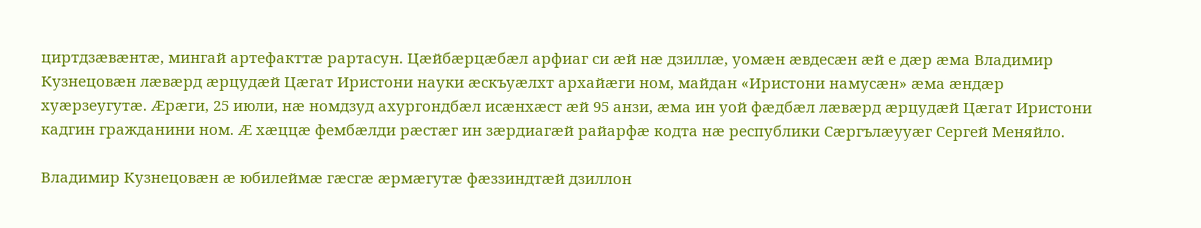циртдзæвæнтæ, мингай артефакттæ рартасун. Цæйбæрцæбæл арфиаг си æй нæ дзиллæ, уомæн æвдесæн æй е дæр æма Владимир Кузнецовæн лæвæрд æрцудæй Цæгат Иристони науки æскъуæлхт архайæги ном, майдан «Иристони намусæн» æма æндæр хуæрзеугутæ. Æрæги, 25 июли, нæ номдзуд ахургондбæл исæнхæст æй 95 анзи, æма ин уой фæдбæл лæвæрд æрцудæй Цæгат Иристони кадгин гражданини ном. Æ хæццæ фембæлди рæстæг ин зæрдиагæй райарфæ кодта нæ республики Сæргълæууæг Сергей Меняйло.

Владимир Кузнецовæн æ юбилеймæ гæсгæ æрмæгутæ фæззиндтæй дзиллон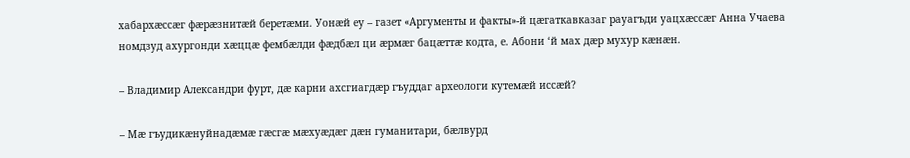хабархæссæг фæрæзнитæй беретæми. Уонæй еу – газет «Аргументы и факты»-й цæгаткавказаг рауагъди уацхæссæг Анна Учаева номдзуд ахургонди хæццæ фембæлди фæдбæл ци æрмæг бацæттæ кодта, е. Абони ‘й мах дæр мухур кæнæн.

– Владимир Александри фурт, дæ карни ахсгиагдæр гъуддаг археологи кутемæй иссæй?

– Мæ гъудикæнуйнадæмæ гæсгæ мæхуæдæг дæн гуманитари, бæлвурд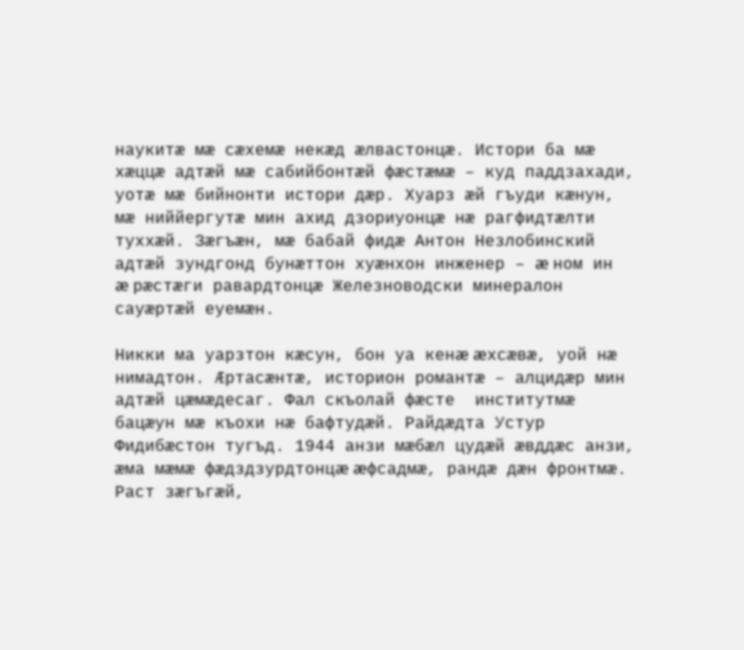наукитæ мæ сæхемæ некæд æлвастонцæ. Истори ба мæ хæццæ адтæй мæ сабийбонтæй фæстæмæ – куд паддзахади, уотæ мæ бийнонти истори дæр. Хуарз æй гъуди кæнун, мæ ниййергутæ мин ахид дзориуонцæ нæ рагфидтæлти туххæй. Зæгъæн, мæ бабай фидæ Антон Незлобинский адтæй зундгонд бунæттон хуæнхон инженер – æ ном ин æ рæстæги равардтонцæ Железноводски минералон сауæртæй еуемæн.

Никки ма уарзтон кæсун, бон уа кенæ æхсæвæ, уой нæ нимадтон. Æртасæнтæ, историон романтæ – алцидæр мин адтæй цæмæдесаг. Фал скъолай фæсте  институтмæ бацæун мæ къохи нæ бафтудæй. Райдæдта Устур Фидибæстон тугъд. 1944 анзи мæбæл цудæй æвддæс анзи, æма мæмæ фæдздзурдтонцæ æфсадмæ, рандæ дæн фронтмæ. Раст зæгъгæй,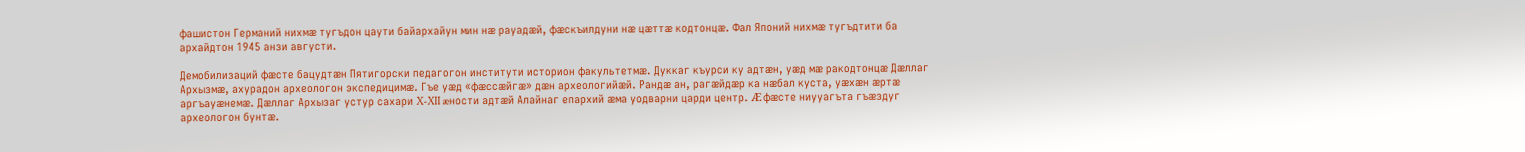фашистон Германий нихмæ тугъдон цаути байархайун мин нæ рауадæй, фæскъилдуни нæ цæттæ кодтонцæ. Фал Японий нихмæ тугъдтити ба архайдтон 1945 анзи августи.

Демобилизаций фæсте бацудтæн Пятигорски педагогон институти историон факультетмæ. Дуккаг къурси ку адтæн, уæд мæ ракодтонцæ Дæллаг Архызмæ, ахурадон археологон экспедицимæ. Гъе уæд «фæссæйгæ» дæн археологийæй. Рандæ ан, рагæйдæр ка нæбал куста, уæхæн æртæ аргъауæнемæ. Дæллаг Архызаг устур сахари X-XII æности адтæй Алайнаг епархий æма уодварни царди центр. Æ фæсте ниууагъта гъæздуг археологон бунтæ.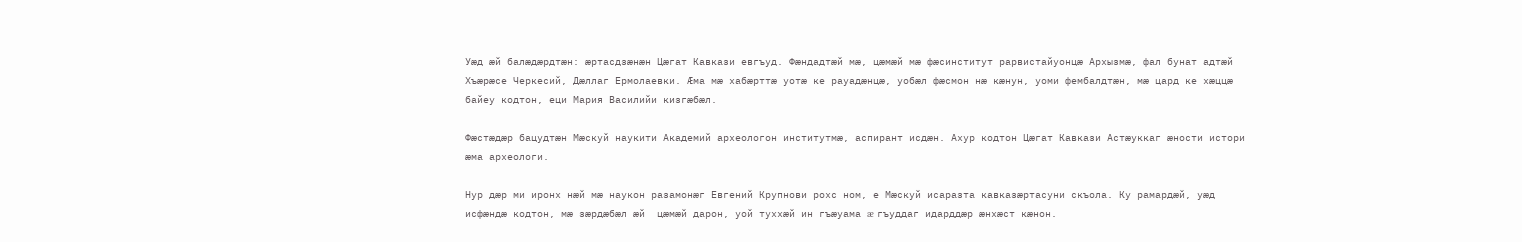Уæд æй балæдæрдтæн: æртасдзæнæн Цæгат Кавкази евгъуд. Фæндадтæй мæ, цæмæй мæ фæсинститут рарвистайуонцæ Архызмæ, фал бунат адтæй Хъæрæсе Черкесий, Дæллаг Ермолаевки. Æма мæ хабæрттæ уотæ ке рауадæнцæ, уобæл фæсмон нæ кæнун, уоми фембалдтæн, мæ цард ке хæццæ байеу кодтон, еци Мария Василийи кизгæбæл.

Фæстæдæр бацудтæн Мæскуй наукити Академий археологон институтмæ, аспирант исдæн. Ахур кодтон Цæгат Кавкази Астæуккаг æности истори æма археологи.

Нур дæр ми иронх нæй мæ наукон разамонæг Евгений Крупнови рохс ном, е Мæскуй исаразта кавказæртасуни скъола. Ку рамардæй, уæд исфæндæ кодтон, мæ зæрдæбæл æй  цæмæй дарон, уой туххæй ин гъæуама æ гъуддаг идарддæр æнхæст кæнон.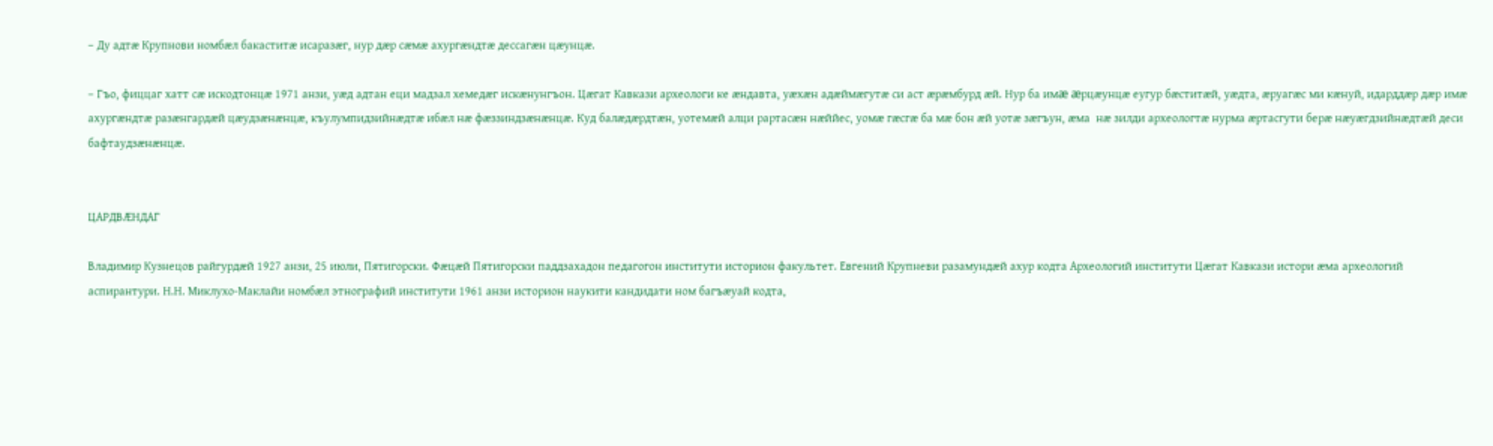– Ду адтæ Крупнови номбæл бакаститæ исаразæг, нур дæр сæмæ ахургæндтæ дессагæн цæунцæ.

– Гъо, фиццаг хатт сæ искодтонцæ 1971 анзи, уæд адтан еци мадзал хемедæг искæнунгъон. Цæгат Кавкази археологи ке æндавта, уæхæн адæймæгутæ си аст æрæмбурд æй. Нур ба имæ æрцæунцæ еугур бæститæй, уæдта, æруагæс ми кæнуй, идарддæр дæр имæ ахургæндтæ разæнгардæй цæудзæнæнцæ, къулумпидзийнæдтæ ибæл нæ фæззиндзæнæнцæ. Куд балæдæрдтæн, уотемæй алци рартасæн нæййес, уомæ гæсгæ ба мæ бон æй уотæ зæгъун, æма  нæ зилди археологтæ нурма æртасгути берæ нæуæгдзийнæдтæй деси бафтаудзæнæнцæ.


ЦАРДВÆНДАГ

Владимир Кузнецов райгурдæй 1927 анзи, 25 июли, Пятигорски. Фæцæй Пятигорски паддзахадон педагогон институти историон факультет. Евгений Крупневи разамундæй ахур кодта Археологий институти Цæгат Кавкази истори æма археологий аспирантури. Н.Н. Миклухо-Маклайи номбæл этнографий институти 1961 анзи историон наукити кандидати ном багъæуай кодта,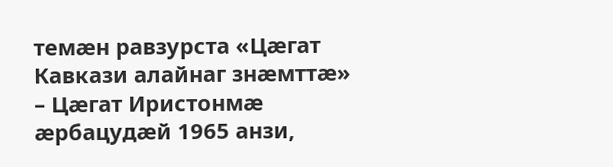темæн равзурста «Цæгат Кавкази алайнаг знæмттæ» – Цæгат Иристонмæ æрбацудæй 1965 анзи,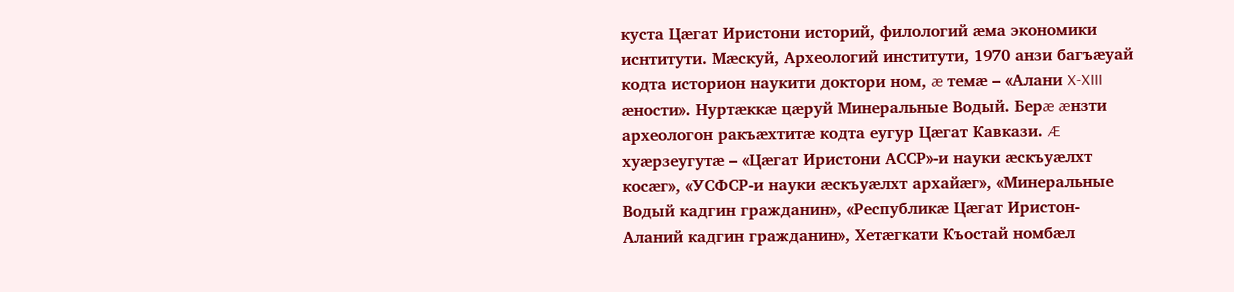куста Цæгат Иристони историй, филологий æма экономики иснтитути. Мæскуй, Археологий институти, 1970 анзи багъæуай кодта историон наукити доктори ном, æ темæ – «Алани X-XIII æности». Нуртæккæ цæруй Минеральные Водый. Берæ æнзти археологон ракъæхтитæ кодта еугур Цæгат Кавкази. Æ хуæрзеугутæ – «Цæгат Иристони АССР»-и науки æскъуæлхт косæг», «УСФСР-и науки æскъуæлхт архайæг», «Минеральные Водый кадгин гражданин», «Республикæ Цæгат Иристон-Аланий кадгин гражданин», Хетæгкати Къостай номбæл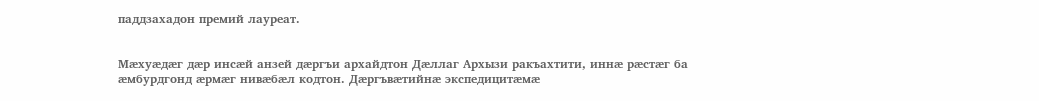паддзахадон премий лауреат.


Мæхуæдæг дæр инсæй анзей дæргъи архайдтон Дæллаг Архызи ракъахтити, иннæ рæстæг ба æмбурдгонд æрмæг нивæбæл кодтон. Дæргъвæтийнæ экспедицитæмæ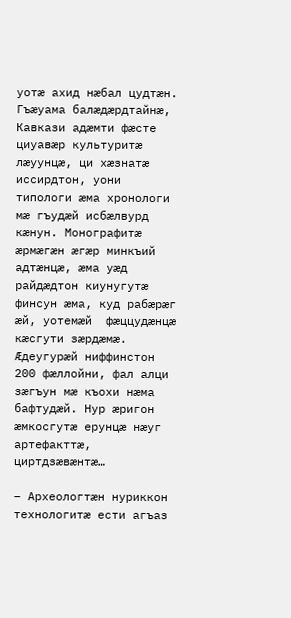уотæ ахид нæбал цудтæн. Гъæуама балæдæрдтайнæ, Кавкази адæмти фæсте циуавæр культуритæ лæуунцæ, ци хæзнатæ иссирдтон, уони типологи æма хронологи мæ гъудæй исбæлвурд кæнун. Монографитæ æрмæгæн æгæр минкъий адтæнцæ, æма уæд райдæдтон киунугутæ финсун æма, куд рабæрæг æй, уотемæй  фæццудæнцæ кæсгути зæрдæмæ. Æдеугурæй ниффинстон 200 фæллойни, фал алци зæгъун мæ къохи нæма бафтудæй. Нур æригон æмкосгутæ ерунцæ нæуг артефакттæ, циртдзæвæнтæ…

– Археологтæн нуриккон технологитæ ести агъаз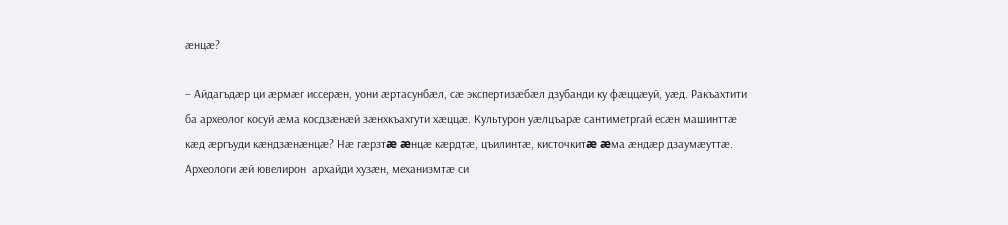æнцæ?

– Айдагъдæр ци æрмæг иссерæн, уони æртасунбæл, сæ экспертизæбæл дзубанди ку фæццæуй, уæд. Ракъахтити ба археолог косуй æма косдзæнæй зæнхкъахгути хæццæ. Культурон уæлцъарæ сантиметргай есæн машинттæ кæд æргъуди кæндзæнæнцæ? Нæ гæрзтæ æнцæ кæрдтæ, цъилинтæ, кисточкитæ æма æндæр дзаумæуттæ. Археологи æй ювелирон  архайди хузæн, механизмтæ си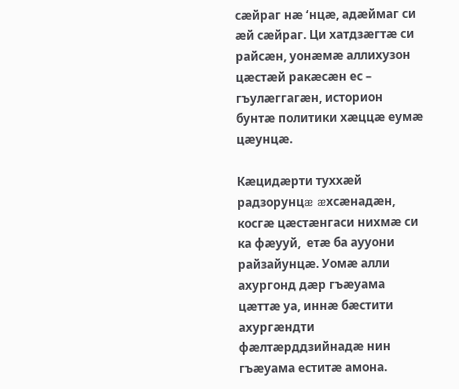сæйраг нæ ‘нцæ, адæймаг си æй сæйраг. Ци хатдзæгтæ си райсæн, уонæмæ аллихузон цæстæй ракæсæн ес – гъулæггагæн, историон бунтæ политики хæццæ еумæ цæунцæ.

Кæцидæрти туххæй радзорунцæ æхсæнадæн, косгæ цæстæнгаси нихмæ си ка фæууй,  етæ ба аууони райзайунцæ. Уомæ алли ахургонд дæр гъæуама цæттæ уа, иннæ бæстити ахургæндти фæлтæрддзийнадæ нин гъæуама еститæ амона.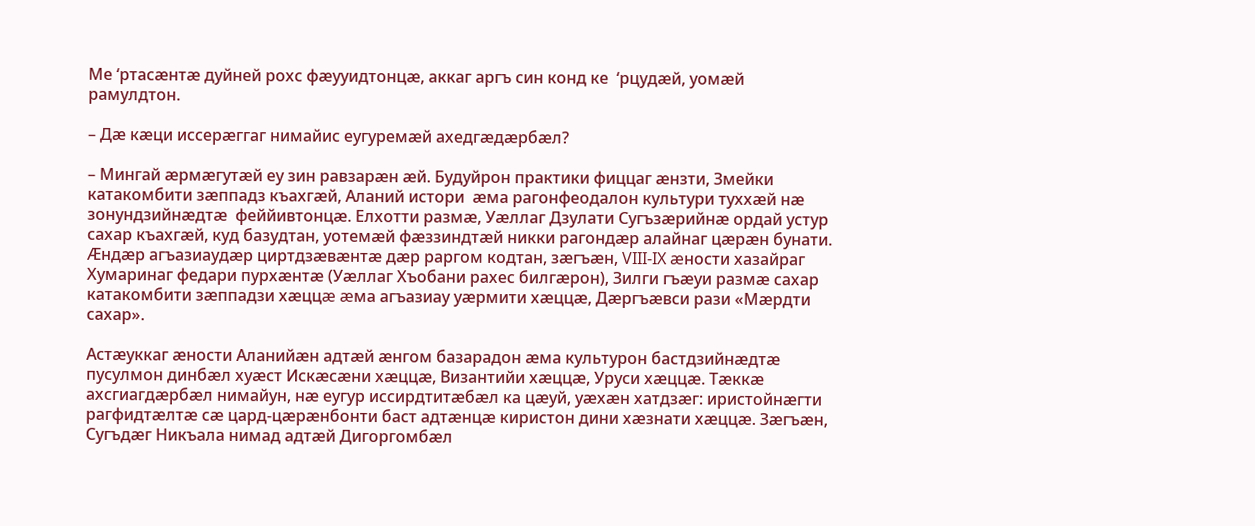Ме ‘ртасæнтæ дуйней рохс фæууидтонцæ, аккаг аргъ син конд ке  ‘рцудæй, уомæй рамулдтон.

– Дæ кæци иссерæггаг нимайис еугуремæй ахедгæдæрбæл?

– Мингай æрмæгутæй еу зин равзарæн æй. Будуйрон практики фиццаг æнзти, Змейки катакомбити зæппадз къахгæй, Аланий истори  æма рагонфеодалон культури туххæй нæ зонундзийнæдтæ  феййивтонцæ. Елхотти размæ, Уæллаг Дзулати Сугъзæрийнæ ордай устур сахар къахгæй, куд базудтан, уотемæй фæззиндтæй никки рагондæр алайнаг цæрæн бунати. Æндæр агъазиаудæр циртдзæвæнтæ дæр раргом кодтан, зæгъæн, VIII-IX æности хазайраг Хумаринаг федари пурхæнтæ (Уæллаг Хъобани рахес билгæрон), Зилги гъæуи размæ сахар  катакомбити зæппадзи хæццæ æма агъазиау уæрмити хæццæ, Дæргъæвси рази «Мæрдти сахар».

Астæуккаг æности Аланийæн адтæй æнгом базарадон æма культурон бастдзийнæдтæ пусулмон динбæл хуæст Искæсæни хæццæ, Византийи хæццæ, Уруси хæццæ. Тæккæ ахсгиагдæрбæл нимайун, нæ еугур иссирдтитæбæл ка цæуй, уæхæн хатдзæг: иристойнæгти рагфидтæлтæ сæ цард-цæрæнбонти баст адтæнцæ киристон дини хæзнати хæццæ. Зæгъæн, Сугъдæг Никъала нимад адтæй Дигоргомбæл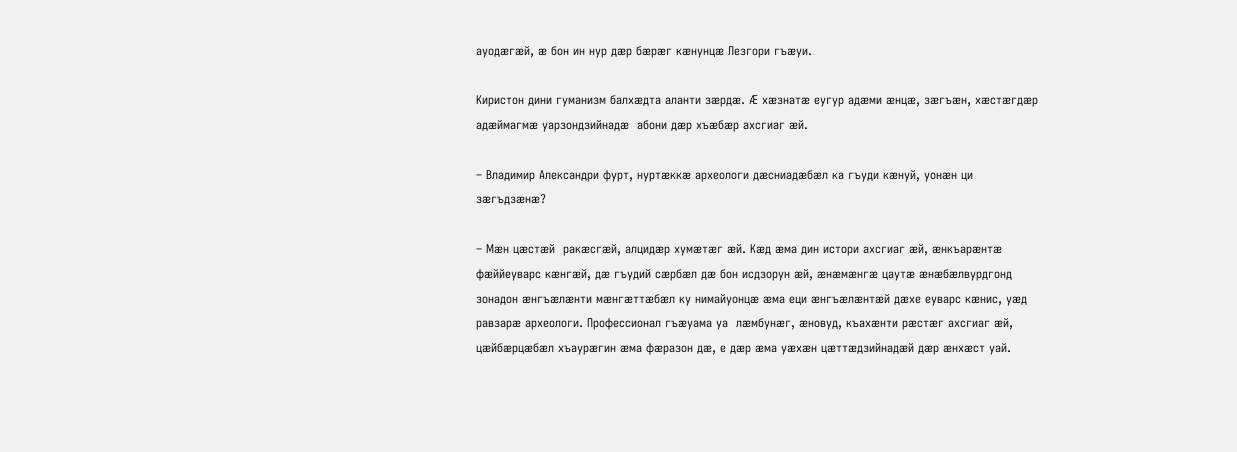ауодæгæй, æ бон ин нур дæр бæрæг кæнунцæ Лезгори гъæуи.

Киристон дини гуманизм балхæдта аланти зæрдæ. Æ хæзнатæ еугур адæми æнцæ, зæгъæн, хæстæгдæр адæймагмæ уарзондзийнадæ  абони дæр хъæбæр ахсгиаг æй.

– Владимир Александри фурт, нуртæккæ археологи дæсниадæбæл ка гъуди кæнуй, уонæн ци зæгъдзæнæ?

– Мæн цæстæй  ракæсгæй, алцидæр хумæтæг æй. Кæд æма дин истори ахсгиаг æй, æнкъарæнтæ фæййеуварс кæнгæй, дæ гъудий сæрбæл дæ бон исдзорун æй, æнæмæнгæ цаутæ æнæбæлвурдгонд зонадон æнгъæлæнти мæнгæттæбæл ку нимайуонцæ æма еци æнгъæлæнтæй дæхе еуварс кæнис, уæд равзарæ археологи. Профессионал гъæуама уа  лæмбунæг, æновуд, къахæнти рæстæг ахсгиаг æй, цæйбæрцæбæл хъаурæгин æма фæразон дæ, е дæр æма уæхæн цæттæдзийнадæй дæр æнхæст уай.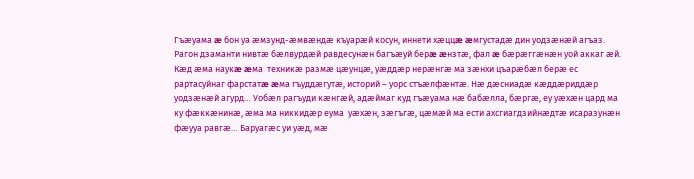Гъæуама æ бон уа æмзунд-æмвæндæ къуарæй косун, иннети хæццæ æмгустадæ дин уодзæнæй агъаз. Рагон дзаманти нивтæ бæлвурдæй равдесунæн багъæуй берæ æнзтæ, фал æ бæрæггæнæн уой аккаг æй. Кæд æма наукæ æма  техникæ размæ цæунцæ, уæддæр нерæнгæ ма зæнхи цъарæбæл берæ ес рартасуйнаг фарстатæ æма гъуддæгутæ, историй – уорс стъæлфæнтæ. Нæ дæсниадæ кæддæриддæр  уодзæнæй агурд… Уобæл рагъуди кæнгæй, адæймаг куд гъæуама нæ бабæлла, бæргæ, еу уæхæн цард ма ку фæккæнинæ, æма ма никкидæр еума  уæхæн, зæгъгæ, цæмæй ма ести ахсгиагдзийнæдтæ исаразунæн фæууа равгæ… Баруагæс уи уæд, мæ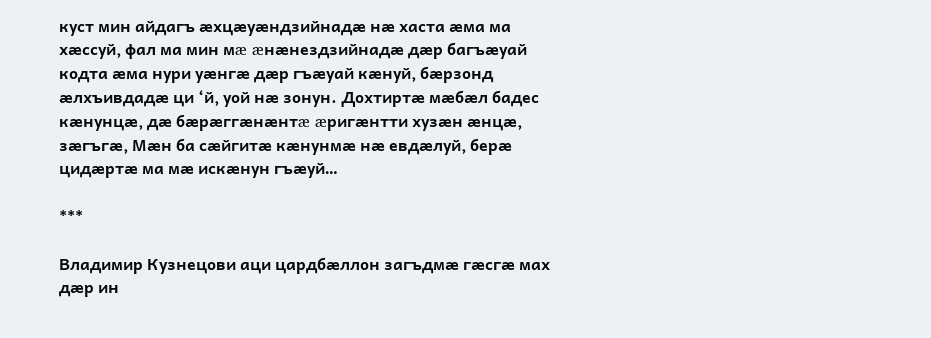куст мин айдагъ æхцæуæндзийнадæ нæ хаста æма ма хæссуй, фал ма мин мæ æнæнездзийнадæ дæр багъæуай кодта æма нури уæнгæ дæр гъæуай кæнуй, бæрзонд æлхъивдадæ ци ‘й, уой нæ зонун. Дохтиртæ мæбæл бадес кæнунцæ, дæ бæрæггæнæнтæ æригæнтти хузæн æнцæ, зæгъгæ, Мæн ба сæйгитæ кæнунмæ нæ евдæлуй, берæ цидæртæ ма мæ искæнун гъæуй…

***

Владимир Кузнецови аци цардбæллон загъдмæ гæсгæ мах дæр ин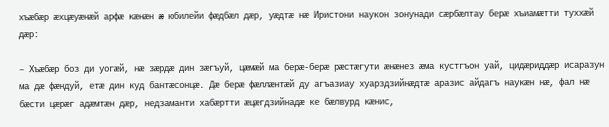хъæбæр æхцæуæнæй арфæ кæнæн æ юбилейи фæдбæл дæр, уæдтæ нæ Иристони наукон зонунади сæрбæлтау берæ хъиамæтти туххæй дæр:

– Хъæбæр боз ди уогæй, нæ зæрдæ дин зæгъуй, цæмæй ма берæ-берæ рæстæгути æнæнез æма кустгъон уай, цидæриддæр исаразун ма дæ фæндуй, етæ дин куд бантæсонцæ. Дæ берæ фæллæнтæй ду агъазиау хуарздзийнæдтæ аразис айдагъ наукæн нæ, фал нæ бæсти цæрæг адæмтæн дæр, недзаманти хабæртти æцæгдзийнадæ ке бæлвурд кæнис,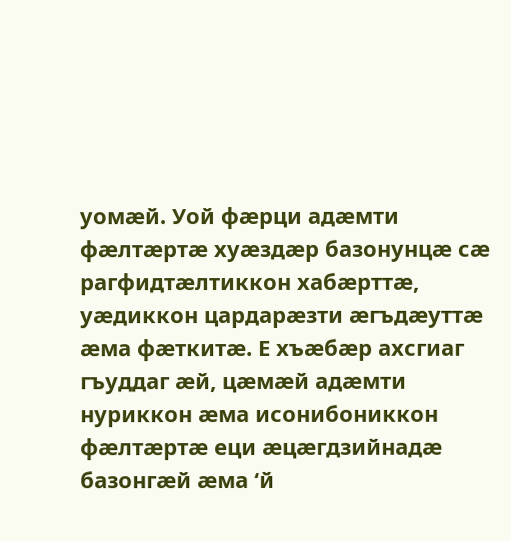уомæй. Уой фæрци адæмти фæлтæртæ хуæздæр базонунцæ сæ рагфидтæлтиккон хабæрттæ, уæдиккон цардарæзти æгъдæуттæ æма фæткитæ. Е хъæбæр ахсгиаг гъуддаг æй, цæмæй адæмти нуриккон æма исонибониккон фæлтæртæ еци æцæгдзийнадæ базонгæй æма ‘й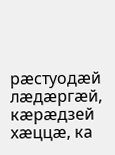рæстуодæй лæдæргæй, кæрæдзей хæццæ, ка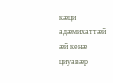кæци адæмихаттæй æй кенæ циуавæр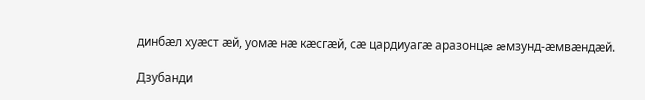динбæл хуæст æй, уомæ нæ кæсгæй, сæ цардиуагæ аразонцæ æмзунд-æмвæндæй.

Дзубанди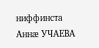ниффинста
Аннæ УЧАЕВА